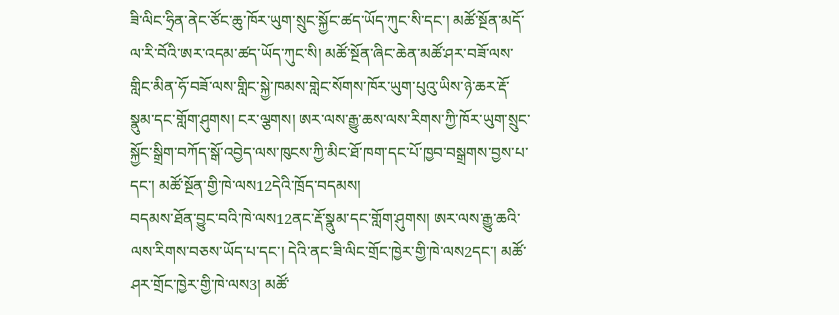ཟི་ལིང་ཧྲིན་ནེང་ཙོང་ཆུ་ཁོར་ཡུག་སྲུང་སྐྱོང་ཚད་ཡོད་ཀུང་སི་དང་། མཚོ་སྔོན་མདོ་ལ་རི་བོའི་ཨར་འདམ་ཚད་ཡོད་ཀུང་སི། མཚོ་སྔོན་ཞིང་ཆེན་མཚོ་ཤར་བཟོ་ལས་གླིང་མིན་ཧོ་བཟོ་ལས་གླིང་སྐྱེ་ཁམས་གླེང་སོགས་ཁོར་ཡུག་པུའུ་ཡིས་ཉེ་ཆར་རྡོ་སྣུམ་དང་གློག་ཤུགས། ངར་ལྕགས། ཨར་ལས་རྒྱུ་ཆས་ལས་རིགས་ཀྱི་ཁོར་ཡུག་སྲུང་སྐྱོང་སྒྲིག་བཀོད་སྒོ་འབྱེད་ལས་ཁུངས་ཀྱི་མིང་ཐོ་ཁག་དང་པོ་ཁྱབ་བསྒྲགས་བྱས་པ་དང་། མཚོ་སྔོན་གྱི་ཁེ་ལས12དེའི་ཁྲོད་བདམས།
བདམས་ཐོན་བྱུང་བའི་ཁེ་ལས12ནང་རྡོ་སྣུམ་དང་གློག་ཤུགས། ཨར་ལས་རྒྱུ་ཆའི་ལས་རིགས་བཅས་ཡོད་པ་དང་། དེའི་ནང་ཟི་ལིང་གྲོང་ཁྱེར་གྱི་ཁེ་ལས2དང་། མཚོ་ཤར་གྲོང་ཁྱེར་གྱི་ཁེ་ལས3། མཚོ་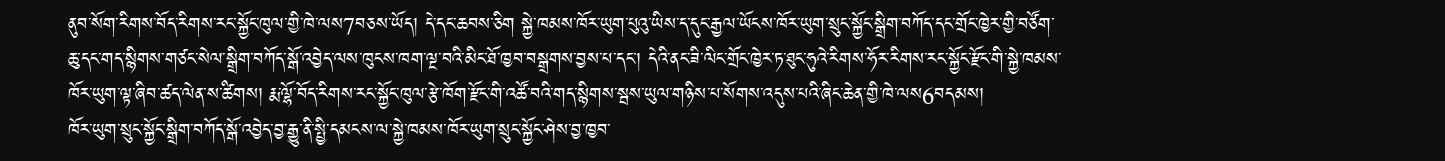ནུབ་སོག་རིགས་བོད་རིགས་རང་སྐྱོང་ཁུལ་གྱི་ཁེ་ལས7བཅས་ཡོད། དེ་དང་ཆབས་ཅིག སྐྱེ་ཁམས་ཁོར་ཡུག་པུའུ་ཡིས་ད་དུང་རྒྱལ་ཡོངས་ཁོར་ཡུག་སྲུང་སྐྱོང་སྒྲིག་བཀོད་དང་གྲོང་ཁྱེར་གྱི་བཙོག་ཆུ་དང་གད་སྙིགས་གཙང་སེལ་སྒྲིག་བཀོད་སྒོ་འབྱེད་ལས་ཁུངས་ཁག་ལྔ་བའི་མིང་ཐོ་ཁྱབ་བསྒྲགས་བྱས་པ་དང་། དེའི་ནང་ཟི་ལིང་གྲོང་ཁྱེར་ཏ་ཐུང་ཧུའེ་རིགས་ཧོར་རིགས་རང་སྐྱོང་རྫོང་གི་སྐྱེ་ཁམས་ཁོར་ཡུག་ལྟ་ཞིབ་ཚད་ལེན་ས་ཚིགས། རྨ་ལྷོ་བོད་རིགས་རང་སྐྱོང་ཁུལ་རྩེ་ཁོག་རྫོང་གི་འཚོ་བའི་གད་སྙིགས་སྦས་ཡུལ་གཉིས་པ་སོགས་འདུས་པའི་ཞིང་ཆེན་གྱི་ཁེ་ལས6བདམས།
ཁོར་ཡུག་སྲུང་སྐྱོང་སྒྲིག་བཀོད་སྒོ་འབྱེད་བྱ་རྒྱུ་ནི་སྤྱི་དམངས་ལ་སྐྱེ་ཁམས་ཁོར་ཡུག་སྲུང་སྐྱོང་ཤེས་བྱ་ཁྱབ་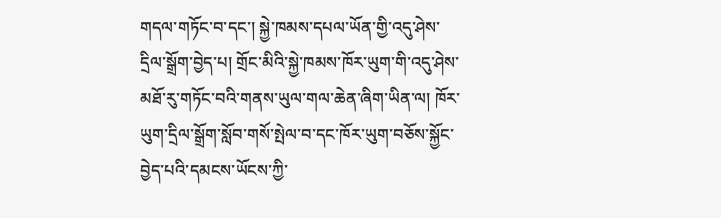གདལ་གཏོང་བ་དང་། སྐྱེ་ཁམས་དཔལ་ཡོན་གྱི་འདུ་ཤེས་དྲིལ་སྒྲོག་བྱེད་པ། གྲོང་མིའི་སྐྱེ་ཁམས་ཁོར་ཡུག་གི་འདུ་ཤེས་མཐོ་རུ་གཏོང་བའི་གནས་ཡུལ་གལ་ཆེན་ཞིག་ཡིན་ལ། ཁོར་ཡུག་དྲིལ་སྒྲོག་སློབ་གསོ་སྤེལ་བ་དང་ཁོར་ཡུག་བཅོས་སྐྱོང་བྱེད་པའི་དམངས་ཡོངས་ཀྱི་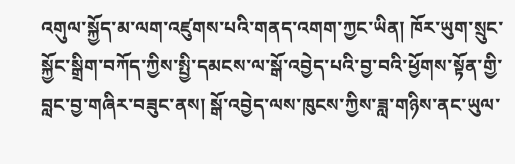འགུལ་སྐྱོད་མ་ལག་འཛུགས་པའི་གནད་འགག་ཀྱང་ཡིན། ཁོར་ཡུག་སྲུང་སྐྱོང་སྒྲིག་བཀོད་ཀྱིས་སྤྱི་དམངས་ལ་སྒོ་འབྱེད་པའི་བྱ་བའི་ཕྱོགས་སྟོན་གྱི་བླང་བྱ་གཞིར་བཟུང་ནས། སྒོ་འབྱེད་ལས་ཁུངས་ཀྱིས་ཟླ་གཉིས་ནང་ཡུལ་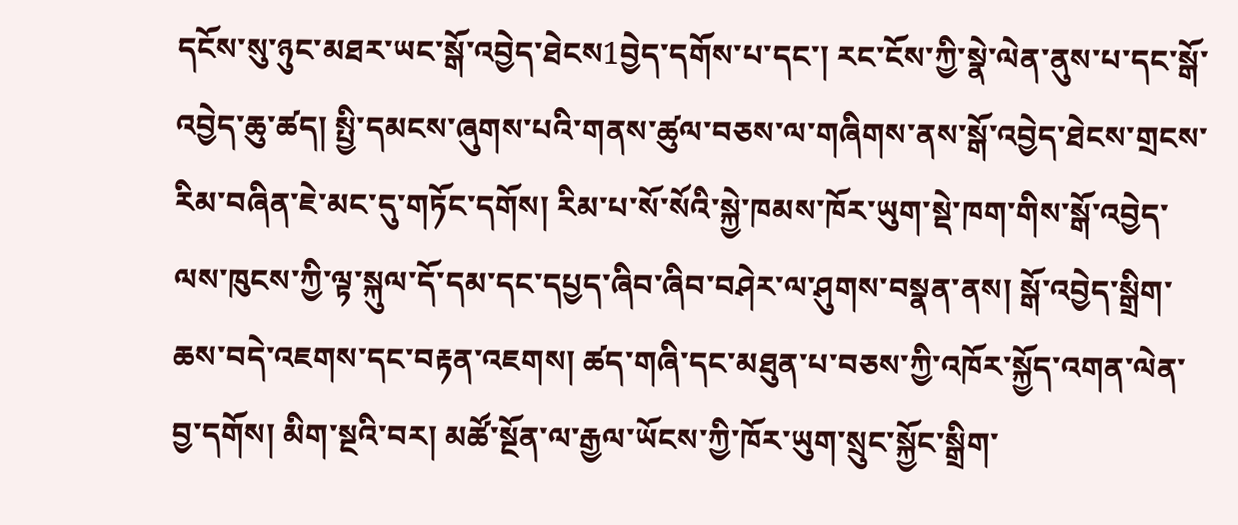དངོས་སུ་ཉུང་མཐར་ཡང་སྒོ་འབྱེད་ཐེངས1བྱེད་དགོས་པ་དང་། རང་ངོས་ཀྱི་སྣེ་ལེན་ནུས་པ་དང་སྒོ་འབྱེད་ཆུ་ཚད། སྤྱི་དམངས་ཞུགས་པའི་གནས་ཚུལ་བཅས་ལ་གཞིགས་ནས་སྒོ་འབྱེད་ཐེངས་གྲངས་རིམ་བཞིན་ཇེ་མང་དུ་གཏོང་དགོས། རིམ་པ་སོ་སོའི་སྐྱེ་ཁམས་ཁོར་ཡུག་སྡེ་ཁག་གིས་སྒོ་འབྱེད་ལས་ཁུངས་ཀྱི་ལྟ་སྐུལ་དོ་དམ་དང་དཔྱད་ཞིབ་ཞིབ་བཤེར་ལ་ཤུགས་བསྣན་ནས། སྒོ་འབྱེད་སྒྲིག་ཆས་བདེ་འཇགས་དང་བརྟན་འཇགས། ཚད་གཞི་དང་མཐུན་པ་བཅས་ཀྱི་འཁོར་སྐྱོད་འགན་ལེན་བྱ་དགོས། མིག་སྔའི་བར། མཚོ་སྔོན་ལ་རྒྱལ་ཡོངས་ཀྱི་ཁོར་ཡུག་སྲུང་སྐྱོང་སྒྲིག་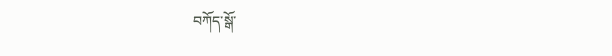བཀོད་སྒོ་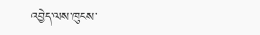འབྱེད་ལས་ཁུངས་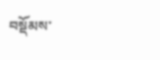བསྡོམས་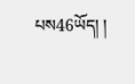པས46ཡོད། །